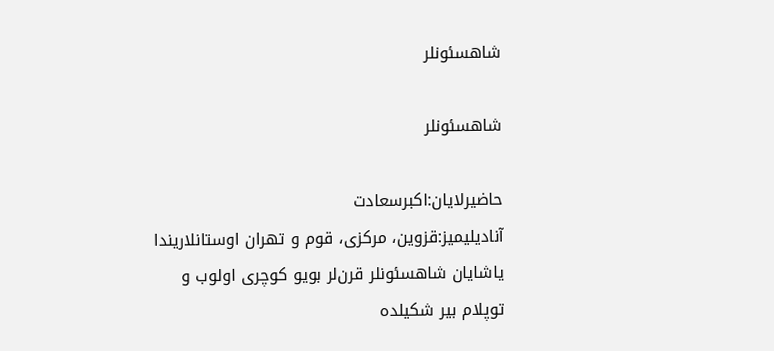شاهسئونلر

شاهسئونلر

حاضیرلایان:اکبرسعادت
آنادیلیمیز:قزوین، مرکزی، قوم و تهران اوستانلاریندا یاشایان شاهسئونلر قرن‌لر بویو کوچری اولوب و توپلام بیر شکیلده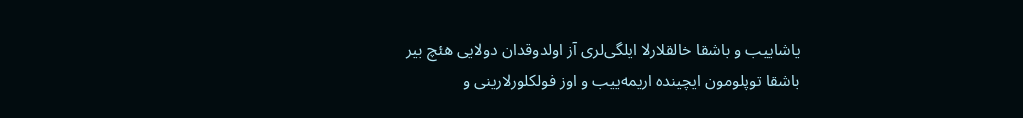یاشاییب و باشقا خالقلارلا ایلگی‌لری آز اولدوقدان دولایی هئچ بیر باشقا توپلومون ایچینده اریمه‌ییب و اوز فولکلورلارینی و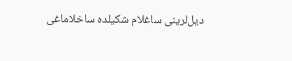دیل‌لرینی ساغلام شکیلده ساخلاماغی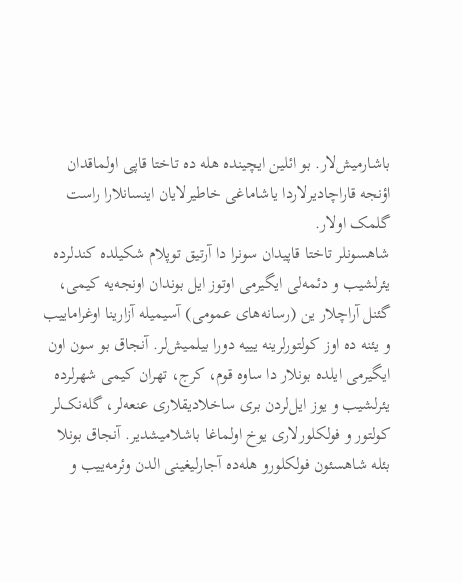باشارمیش‌لار. بو ائلین ایچینده هله‌ ده تاختا قاپی‌ اولماقدان اؤنجه قاراچادیرلاردا یاشاماغی خاطیرلایان اینسانلارا راست گلمک اولار.
شاهسونلر تاختا قاپیدان سونرا دا آرتیق توپلام شکیلده کندلرده یئرلشیب و دئمه‌لی ایگیرمی اوتوز ایل بوندان اونجه‌یه کیمی، گئنل آراچلار ین (رسانه‌های عمومی) آسیمیله آزارینا اوغراماییب و یئنه ده اوز کولتورلرینه یییه دورا بیلمیش‌لر. آنجاق بو سون اون ایگیرمی ایلده بونلار دا ساوه قوم، کرج، تهران کیمی شهرلرده یئرلشیب و یوز ایل‌لردن بری ساخلادیقلاری عنعه‌لر، گله‌نک‌لر کولتور و فولکلورلاری یوخ اولماغا باشلامیشدیر. آنجاق بونلا بئله شاهسئون فولکلورو هله‌ده آجارلیغینی الدن وئرمه‌ییب و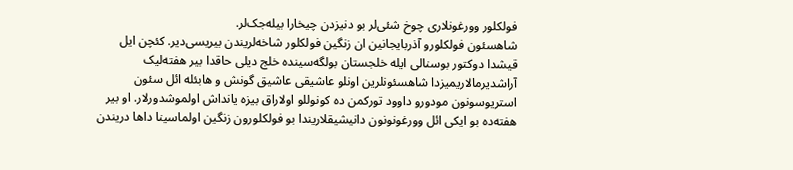فولکلور وورغونلاری چوخ شئی‌لر بو دنیزدن چیخارا بیله‌جک‌لر.
شاهسئون فولکلورو آذربایجانین ان زنگین فولکلور شاخه‌لریندن بیریسی‌دیر. کئچن ایل قیشدا دوکتور بوسنالی‌ ایله خلجستان بولگه‌سینده خلج دیلی حاقدا بیر هفته‌لیک آراشدیرمالاریمیزدا شاهسئونلرین اونلو عاشیقی عاشیق گونش و هابئله ائل سئون استریوسونون مودورو داوود تورکمن ده کونوللو اولاراق بیزه یانداش اولموشدورلار. او بیر هفته‌ده بو ایکی ائل وورغونونون دانیشیقلاریندا بو فولکلورون زنگین اولماسینا داها دریندن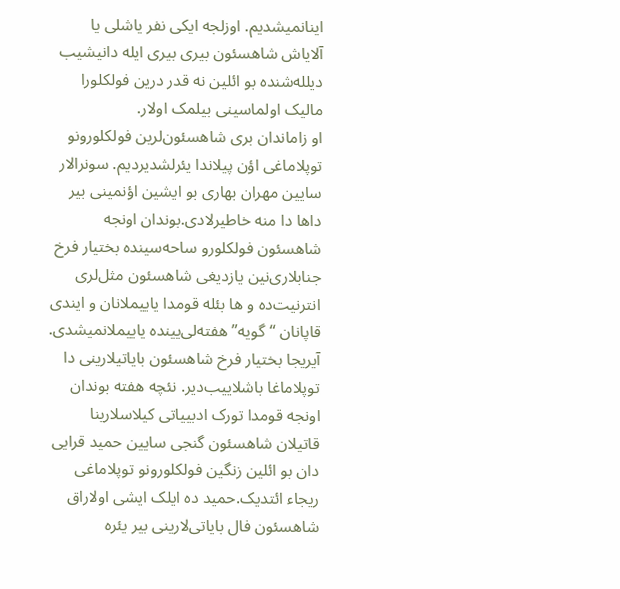اینانمیشدیم. اوزلجه ایکی نفر یاشلی یا آلایاش شاهسئون بیری بیری ایله دانیشیب دیلله‌شنده بو ائلین نه قدر درین فولکلورا مالیک اولماسینی بیلمک اولار.
او زاماندان بری شاهسئون‌لرین فولکلورونو توپلاماغی اؤن پیلاندا یئرلشدیردیم. سونرالار سایین مهران بهاری بو ایشین اؤنمینی بیر داها دا منه خاطیرلادی.بوندان اونجه شاهسئون فولکلورو ساحه‌سینده بختیار فرخ جنابلاری‌نین یازدیغی شاهسئون مثل‌لری انترنیت‌ده و ها بئله قومدا یاییملانان و ایندی قاپانان “گویه” هفته‌لی‌یینده یاییملانمیشدی. آیریجا بختیار فرخ شاهسئون بایاتیلارینی دا توپلاماغا باشلاییب‌دیر. نئچه هفته بوندان اونجه قومدا تورک ادبییاتی کیلاسلارینا قاتیلان شاهسئون گنجی سایین حمید قرایی دان بو ائلین زنگین فولکلورونو توپلاماغی ریجاء ائتدیک.حمید ده ایلک ایشی اولاراق شاهسئون فال بایاتی‌لارینی بیر یئره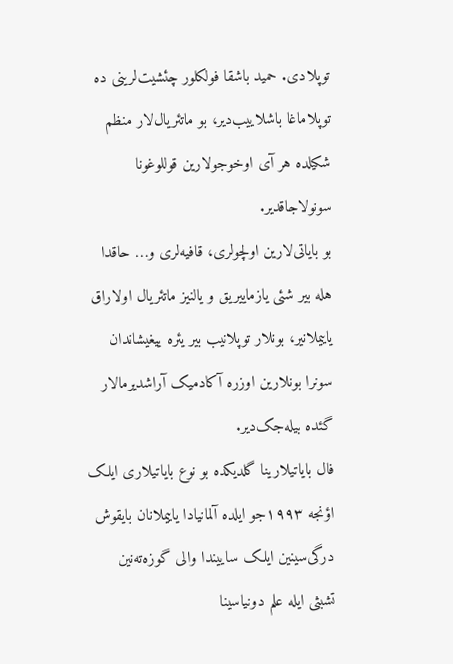توپلادی. حمید باشقا فولکلور چئشیت‌لرینی ده توپلاماغا باشلاییب‌دیر، بو ماتئریال‌لار منظم شکیلده هر آی اوخوجولارین قوللوغونا سونولاجاقدیر.
بو بایاتی‌لارین اولچولری، قافیه‌لری و… حاقدا هله‌ بیر شئی یازماییریق و یالنیز ماتئریال اولاراق یاییملانیر، بونلار توپلانیب بیر یئره ییغیشاندان سونرا بونلارین اوزره آکادمیک آراشدیرمالار گئده بیله‌جک‌دیر.
فال بایاتیلارینا گلدیکده بو نوع بایاتیلاری ایلک اؤنجه ۱۹۹۳جو ایلده آلمانیادا یاییملانان بایقوش درگی‌سینین ایلک ساییندا والی گوزه‌ته‌نین تشبثی ایله علم دونیاسینا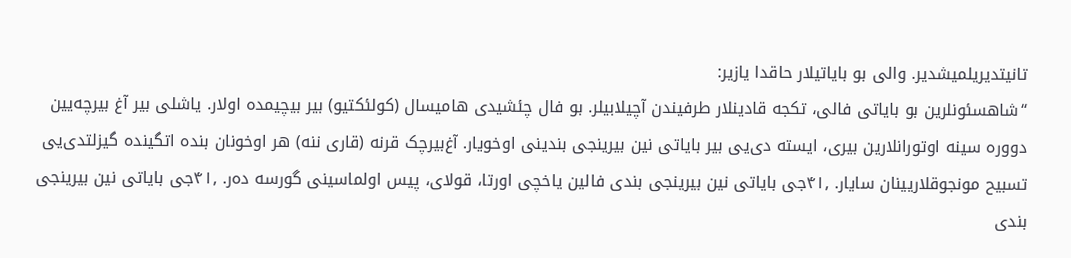تانیتدیریلمیشدیر. والی بو بایاتیلار حاقدا یازیر:
“شاهسئونلرین بو بایاتی فالی، تکجه قادینلار طرفیندن آچیلابیلر. بو فال چئشیدی هامیسال (کولئکتیو) بیر بیچیمده اولار. یاشلی بیر آغ بیرچه‌یین دووره سینه اوتورانلارین بیری، ایسته دی‌یی بیر بایاتی نین بیرینجی بندینی اوخویار. آغ‌بیرچک قرنه (قاری ننه) هر اوخونان بنده اتگینده گیزلتدی‌یی تسبیح مونجوقلاریینان سایار. ۴۱٫جی بایاتی نین بیرینجی بندی فالین یاخچی اورتا، قولای، پیس اولماسینی گورسه ده‌ر. ۴۱٫جی بایاتی نین بیرینجی بندی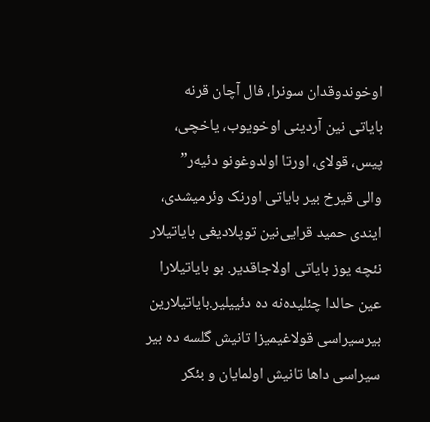اوخوندوقدان سونرا، فال آچان قرنه بایاتی نین آردینی اوخویوب، یاخچی، پیس، قولای، اورتا اولدوغونو دئیه‌ر”
والی‌ قیرخ بیر بایاتی اورنک وئرمیشدی، ایندی حمید قرایی‌نین توپلادیغی بایاتیلار نئچه یوز بایاتی اولاجاقدیر. بو بایاتیلارا عین حالدا چئلیده‌نه‌ ده دئییلیر.بایاتیلارین بیرسیراسی قولاغیمیزا تانیش گلسه‌ ده بیر سیراسی داها تانیش اولمایان و بئکر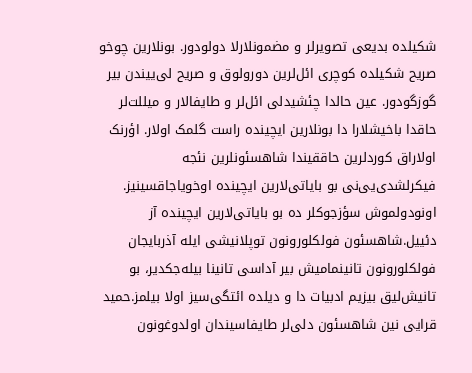شکیلده بدیعی تصویرلر و مضمونلارلا دولودور. بونلارین چوخو صریح شکیلده کوچری ائل‌لرین دورولوق و صریح لی‌ییندن بیر گوزگودور. عین حالدا چئشیدلی ائل‌لر و طایفالار و میللت‌لر حاقدا باخیشلارا دا بونلارین ایچینده راست گلمک اولار. اؤرنک اولاراق کوردلرین حاققیندا شاهسئونلرین نئجه فیکرلشدی‌یی‌نی بو بایاتی‌لارین ایچینده اوخویاجاقسینیز. اونودولموش سؤزجوکلر ده بو بایاتی‌لارین ایچینده آز دئییل.شاهسئون فولکلورونون توپلانیشی ایله آذربایجان فولکلورونون تانینمامیش بیر آداسی تانینا بیله‌جکدیر، بو تانیش‌لیق بیزیم ادبیات دا و دیلده ائتگی‌سیز اولا بیلمز.حمید قرایی نین شاهسئون دلی‌لر طایفاسیندان اولدوغونون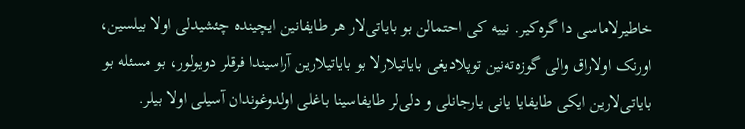خاطیرلاماسی دا گره‌کیر. نییه کی احتمالن بو بایاتی‌لار هر طایفانین ایچینده چئشیدلی اولا بیلسین، اورنک اولاراق والی گوزه‌ته‌نین توپلادیغی بایاتیلارلا بو بایاتیلارین آراسیندا فرقلر دویولور، بو مسئله بو بایاتی‌لارین ایکی طایفایا یانی یارجانلی و دلی‌لر طایفاسینا باغلی اولدوغوندان آسیلی اولا بیلر.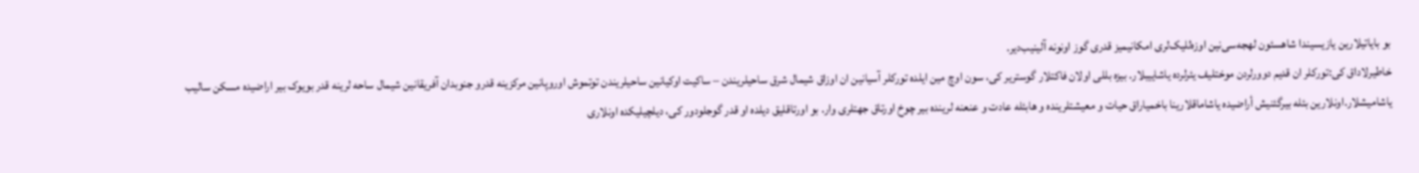بو بایاتیلارین یازیسیندا شاهسئو‌ن لهجه‌سی‌نین اوزه‌للیک‌لری امکانیمیز قدری گوز اونونه آلینیب‌دیر.
خاطیرلاداق کی:تورکلر ان قدیم دوورلردن موختلیف یئرلرده یاشاییبلار. بیزه بللی اولان فاکتلار گوستریر کی، سون اوچ مین ایلده تورکلر آسیانین ان اوزاق شیمال شرق ساحیلریندن – ساکیت اوکیانین ساحیلریندن توتموش اوروپانین مرکزینه قدرو جنوبدان آفریقانین شیمال ساحه لرینه قدر بویوک بیر اراضیده مسکن سالیب یاشامیشلار.اونلارین بئله بیرگئنیش أراضیده یاشاماقلارینا باخمیاراق حیات و معیشتلرینده و هابئله عادت و عنعنه لرینده بیر چوخ اورتاق جهتلری وار. بو اورتاقلیق دیلده او قدر گوجلودور کی، دیلچیلیکده اونلاری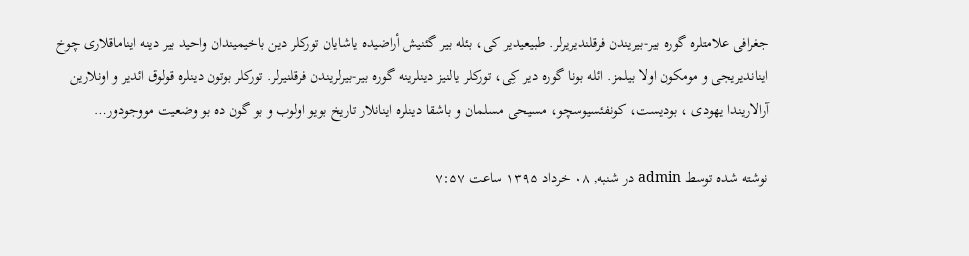جغرافی علامتلره گوره بیر-بیریندن فرقلندیریرلر. طبیعیدیر کی، بئله بیر گئنیش أراضیده یاشایان تورکلر دین باخیمیندان واحید بیر دینه ایناماقلاری چوخ ایناندیریجی و مومکون اولا بیلمز. ائله بونا گوره دیر کِی، تورکلر یالنیز دینلرینه گوره بیر-بیرلریندن فرقلنیرلر. تورکلر بوتون دینلره قولوق ائدیر و اونلارین آرالاریندا یهودی ، بودیست، کونفئسیوسچو، مسیحی مسلمان و باشقا دینلره اینانلار تاریخ بویو اولوب و بو گون ده بو وضعیت مووجودور…

نوشته شده توسط admin در شنبه, ۰۸ خرداد ۱۳۹۵ ساعت ۷:۵۷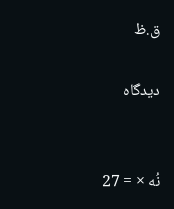ق.ظ

دیدگاه


نُه × = 27